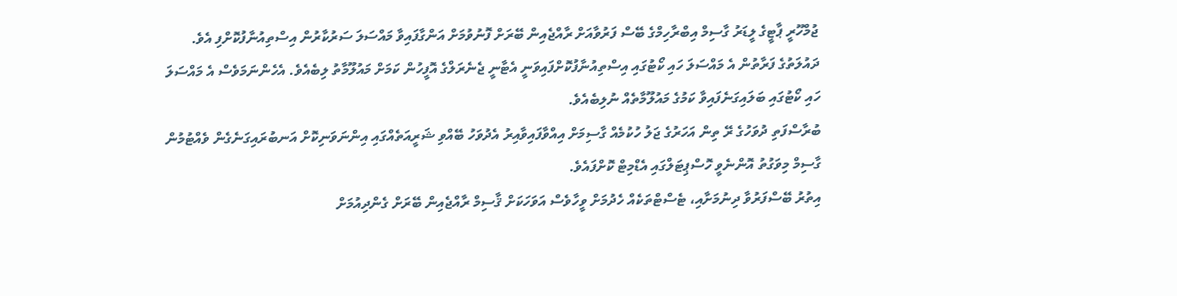ޖުމްހޫރީ ޕާޓީގެ ލީޑަރު ގާސިމް އިބްރާހިމްގެ ބޭސް ފަރުވާއަށް ރާއްޖެއިން ބޭރަށް ފޮނުވުމަށް އަންގާފައިވާ މައްސަލަ ސަރުކާރުން އިސްތިއުނާފުކޮށްފި އެވެ.
ދައުލަތުގެ ފަރާތުން އެ މައްސަލަ ހައި ކޯޓުގައި އިސްތިއުނާފުކޮށްފައިވަނީ އެޓާނީ ޖެނެރަލްގެ އޮފީހުން ކަމަށް މައުލޫމާތު ލިބެއެވެ. އެހެންނަމަވެސް އެ މައްސަލަ ހައި ކޯޓުގައި ބަލައިގަނެފައިވާ ކަމުގެ މައުލޫމާތެއް ނުލިބެއެވެ.
ބުރާސްފަތި ދުވަހުގެ ރޭ ތިން އަހަރުގެ ޖަލު ހުކުމެއް ގާސިމަށް އިއްވާފައިވާއިރު އެދުވަހު ބޭއްވި ޝަރީއަތެއްގައި އިންނަވަނިކޮށް އަނބުރައިގަނެގެން ވެއްޓުމުން ގާސިމް މިވަގުތު އޮންނެވީ ހޮސްޕިޓަލްގައި އެޑްމިޓް ކޮށްފައެވެ.
އިތުރު ބޭސްފަރުވާ ދިނުމަށާއި، ޓެސްޓްތަކެއް ހެދުމަށް ވީހާވެސް އަވަހަކަށް ޤާސިމް ރާއްޖެއިން ބޭރަށް ގެންދިއުމަށް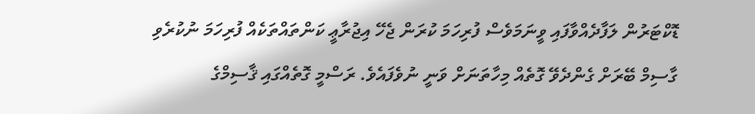ޑޮކްޓަރުން ލަފާދެއްވާފައި ވީނަމަވެސް ފުރިހަމަ ކުރަން ޖެހޭ އިޖުރާޢީ ކަންތައްތަކެއް ފުރިހަމަ ނުކުރެވި ގާސިމް ބޭރަށް ގެންދެވޭ ގޮތެއް މިހާތަނަށް ވަނީ ނުވެފައެވެ. ރަސްމީ ގޮތެއްގައި ޤާސިމްގެ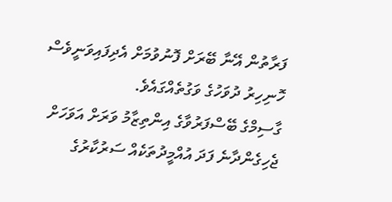ފަރާތުން އޭނާ ބޭރަށް ފޮނުވުމަށް އެދިފައިވަނީވެސް ހޮނިހިރު ދުވަހުގެ ވަގުތެއްގައެވެ.
ގާސިމްގެ ބޭސްފަރުވާގެ އިންތިޒާމު ވަރަށް އަވަހަށް ޖެހިގެންދާނެ ފަދަ އުއްމީދުތަކެއް ސަރުކާރުގެ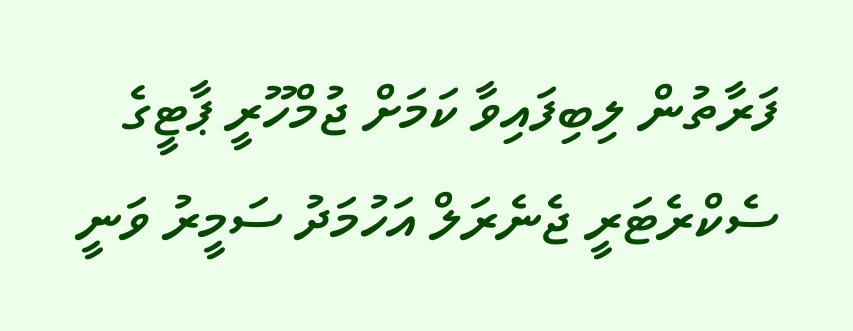ފަރާތުން ލިބިފައިވާ ކަމަށް ޖުމްހޫރީ ޕާޓީގެ ސެކްރެޓަރީ ޖެނެރަލް އަހުމަދު ސަމީރު ވަނީ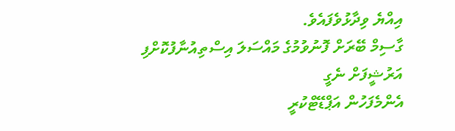އިއްޔެ ވިދާޅުވެފައެވެ.
ގާސިމް ބޭރަށް ފޮނުވުމުގެ މައްސަލަ އިސްތިއުނާފުކޮށްފި
އަރުޝީފަށް ނެގީ
އެންމެފަހުން އަޕްޑޭޓްކުރީ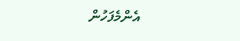އެންމެފަހުން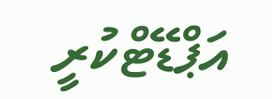އަޕްޑޭޓްކުރީ